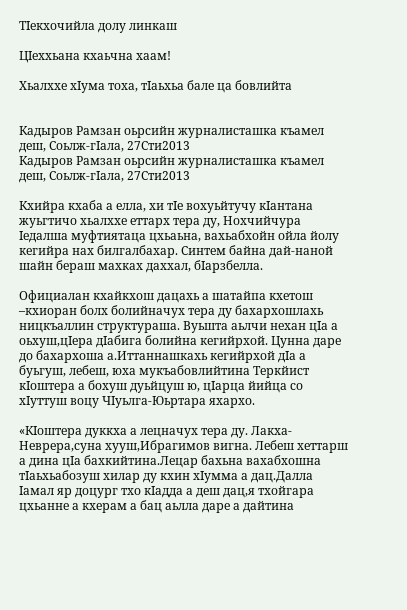ТIекхочийла долу линкаш

ЦIеххьана кхаьчна хаам!

Хьалххе хIума тоха, тIаьхьа бале ца бовлийта


Кадыров Рамзан оьрсийн журналисташка къамел деш, Соьлж-гIала, 27Сти2013
Кадыров Рамзан оьрсийн журналисташка къамел деш, Соьлж-гIала, 27Сти2013

Кхийра кхаба а елла, хи тIе вохуьйтучу кIантана жуьгтичо хьалххе еттарх тера ду, Нохчийчура Iедалша муфтиятаца цхьаьна, вахьабхойн ойла йолу кегийра нах билгалбахар. Синтем байна дай-наной шайн бераш махках даххал, бIарзбелла.

Официалан кхайкхош дацахь а шатайпа кхетош –кхиоран болх болийначух тера ду бахархошлахь ницкъаллин структураша. Вуьшта аьлчи нехан цIа а оьхуш,цIера дIабига болийна кегийрхой. Цунна даре до бахархоша а.Иттаннашкахь кегийрхой дIа а буьгуш, лебеш, юха мукъабовлийтина Теркйист кIоштера а бохуш дуьйцуш ю, цIарца йийца со хIуттуш воцу ЧIуьлга-Юьртара яхархо.

«КIоштера дуккха а лецначух тера ду. Лакха-Неврера,суна хууш,Ибрагимов вигна. Лебеш хеттарш а дина цIа бахкийтина.Лецар бахьна вахабхошна тIаьхьабозуш хилар ду кхин хIумма а дац.Далла Iамал яр доцург тхо кIадда а деш дац,я тхойгара цхьанне а кхерам а бац аьлла даре а дайтина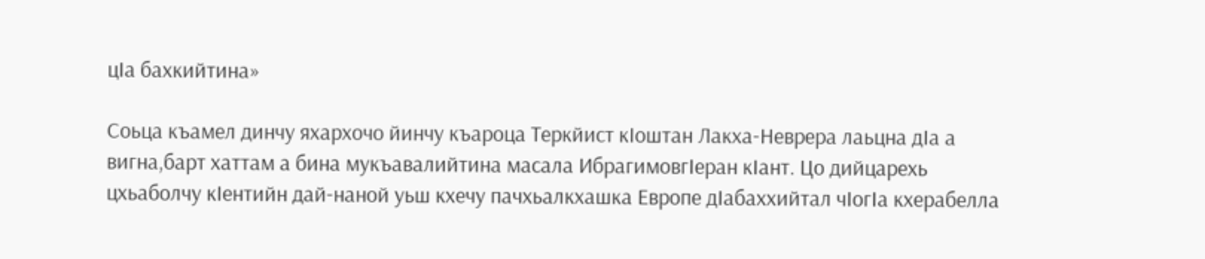цIа бахкийтина»

Соьца къамел динчу яхархочо йинчу къароца Теркйист кIоштан Лакха-Неврера лаьцна дIа а вигна,барт хаттам а бина мукъавалийтина масала ИбрагимовгIеран кIант. Цо дийцарехь цхьаболчу кIентийн дай-наной уьш кхечу пачхьалкхашка Европе дIабаххийтал чIогIа кхерабелла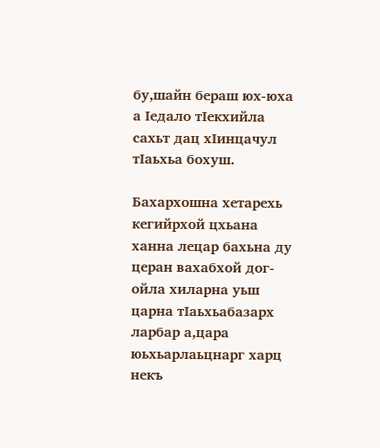бу,шайн бераш юх-юха а Iедало тIекхийла сахьт дац хIинцачул тIаьхьа бохуш.

Бахархошна хетарехь кегийрхой цхьана ханна лецар бахьна ду церан вахабхой дог-ойла хиларна уьш царна тIаьхьабазарх ларбар а,цара юьхьарлаьцнарг харц некъ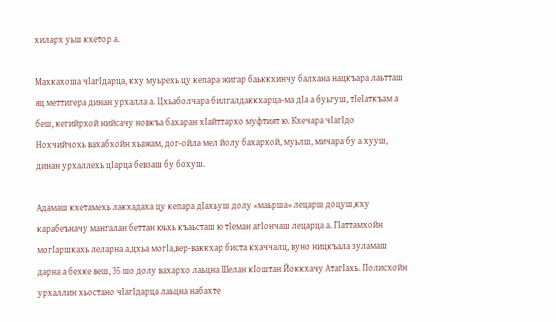хиларх уьш кхетор а.

Махкахоша чIагIдарца, кху муьрехь цу кепара жигар баьккхинчу балхана нацкъара лаьтташ яц меттигера динан урхалла а. Цхьаболчара билгалдаккхарца-ма дIа а буьгуш, тIеIаткъам а беш, кегийрхой нийсачу новкъа бахаран хIайттархо муфтият ю. Кхечара чIагIдо Нохчийчохь вахабхойн хьажам, дог-ойла мел йолу бахархой, муьлш, мичара бу а хууш, динан урхаллехь цIарца бевзаш бу бохуш.

Адамаш кхетамехь лакхадаха цу кепара дIахьуш долу «маьрша» лецарш доцуш,кху карабеъначу мангалан беттан юьхь къаьсташ ю тIеман агIончаш лецарца а. ГIаттамхойн могIаршкахь леларна а,цхьа могIа,вер-ваккхар биста кхаччалц, вуно ницкъала зуламаш дарна а бехке веш, 35 шо долу вахархо лаьцна Шелан кIоштан Йоккхачу АтагIахь. Полисхойн урхаллин хьостано чIагIдарца лаьцна набахте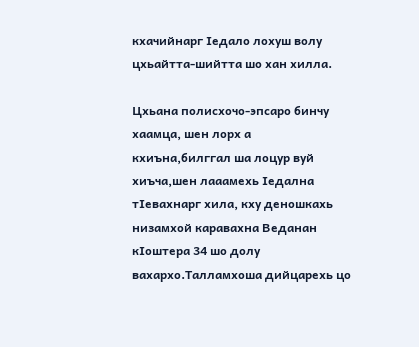кхачийнарг Iедало лохуш волу цхьайтта-шийтта шо хан хилла.

Цхьана полисхочо-эпсаро бинчу хаамца, шен лорх а кхиъна,билггал ша лоцур вуй хиъча,шен лааамехь Iедална тIевахнарг хила, кху деношкахь низамхой каравахна Веданан кIоштера 34 шо долу вахархо.Талламхоша дийцарехь цо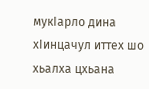мукIарло дина хIинцачул иттех шо хьалха цхьана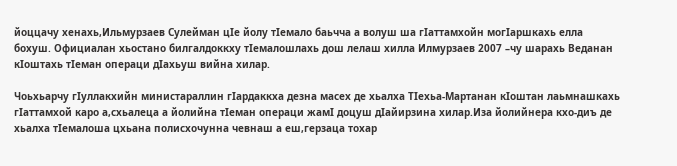йоццачу хенахь,Ильмурзаев Сулейман цIе йолу тIемало баьчча а волуш ша гIаттамхойн могIаршкахь елла бохуш. Официалан хьостано билгалдоккху тIемалошлахь дош лелаш хилла Илмурзаев 2007 –чу шарахь Веданан кIоштахь тIеман операци дIахьуш вийна хилар.

Чоьхьарчу гIуллакхийн министараллин гIардаккха дезна масех де хьалха ТIехьа-Мартанан кIоштан лаьмнашкахь гIаттамхой каро а,схьалеца а йолийна тIеман операци жамI доцуш дIайирзина хилар.Иза йолийнера кхо-диъ де хьалха тIемалоша цхьана полисхочунна чевнаш а еш,герзаца тохар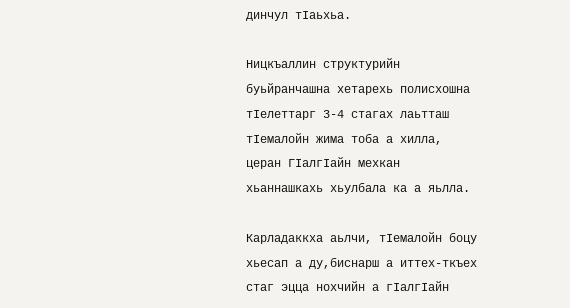динчул тIаьхьа.

Ницкъаллин структурийн буьйранчашна хетарехь полисхошна тIелеттарг 3-4 стагах лаьтташ тIемалойн жима тоба а хилла, церан ГIалгIайн мехкан хьаннашкахь хьулбала ка а яьлла.

Карладаккха аьлчи, тIемалойн боцу хьесап а ду,биснарш а иттех-ткъех стаг эцца нохчийн а гIалгIайн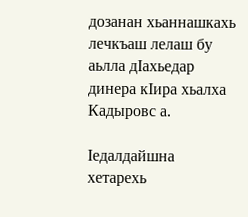дозанан хьаннашкахь лечкъаш лелаш бу аьлла дIахьедар динера кIира хьалха Кадыровс а.

Iедалдайшна хетарехь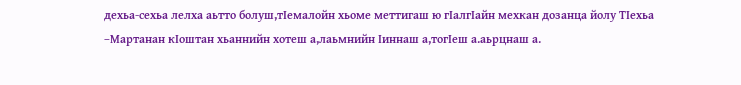дехьа-сехьа лелха аьтто болуш,тIемалойн хьоме меттигаш ю гIалгIайн мехкан дозанца йолу ТIехьа –Мартанан кIоштан хьаннийн хотеш а,лаьмнийн Iиннаш а,тогIеш а.аьрцнаш а.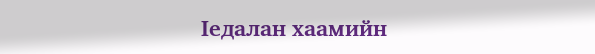Iедалан хаамийн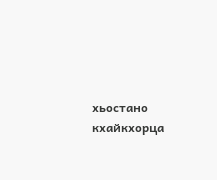хьостано кхайкхорца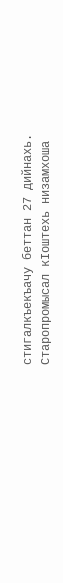стигалкъекъачу беттан 27 дийнахь. Старопромысал кIоштехь низамхоша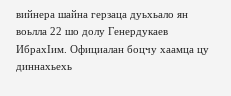вийнера шайна герзаца дуьхьало ян воьлла 22 шо долу Генердукаев ИбрахIим. Официалан боцчу хаамца цу диннахьехь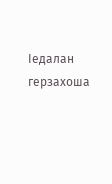Iедалан герзахоша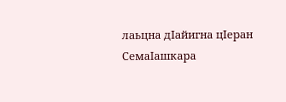лаьцна дIайигна цIеран СемаIашкара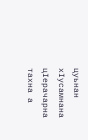цуьнан хIусамнана цIерачарна тахна а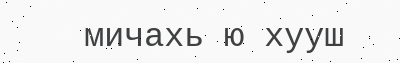мичахь ю хууш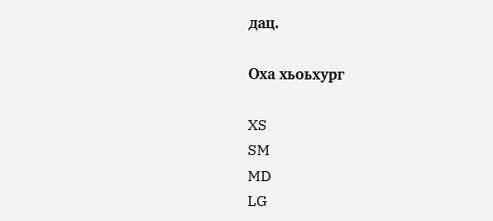дац.

Оха хьоьхург

XS
SM
MD
LG